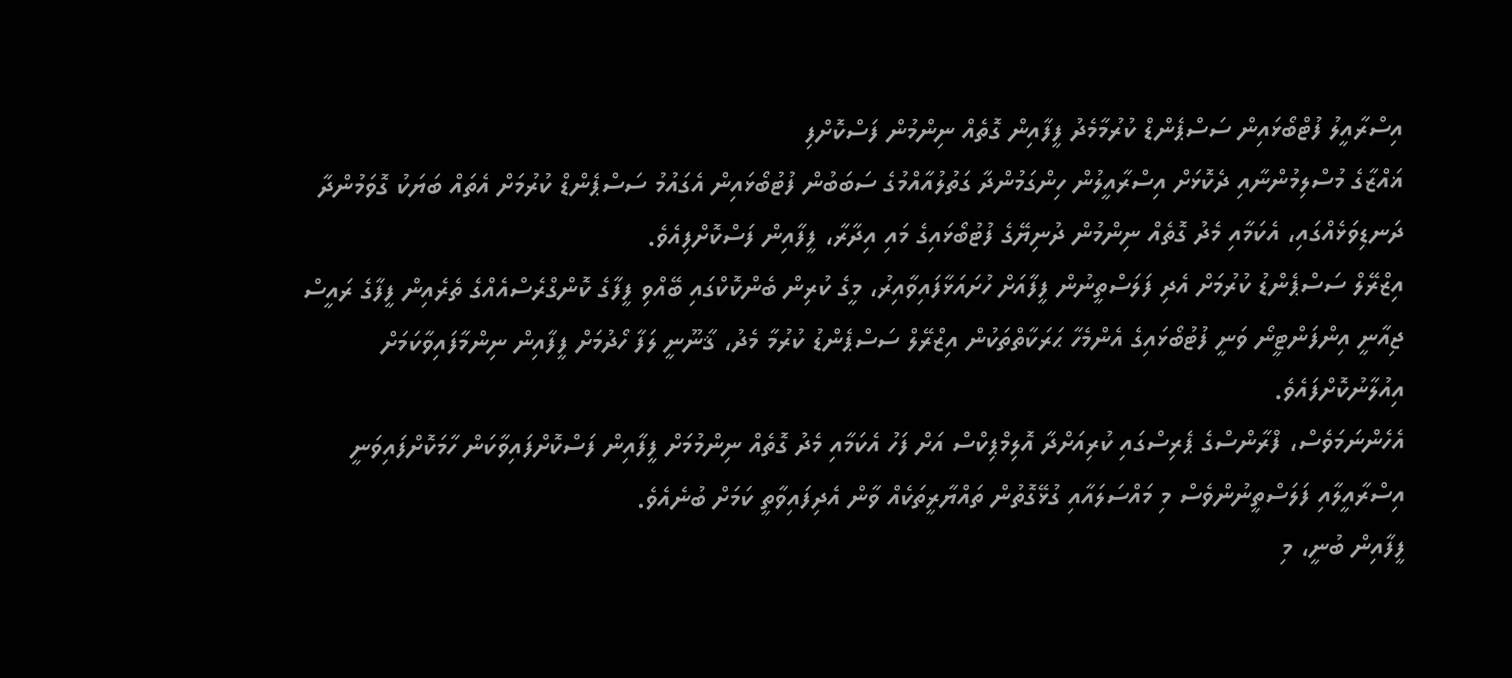އިސްރާއީލު ފުޓްބޯޅައިން ސަސްޕެންޑް ކުރުމާމެދު ފީފާއިން ގޮތެއް ނިންމުން ފަސްކޮށްފި
ޣައްޒާގެ މުސްލިމުންނާއި ދެކޮޅަށް އިސްރާއީލުން ހިންގަމުންދާ ގަތުލުއާއްމުގެ ސަބަބުން ފުޓުބޯޅައިން އެގައުމު ސަސްޕެންޑް ކުރުމަށް އެތައް ބަޔަކު ގޮވަމުންދާ ދަނޑިވަޅެއްގައި، އެކަމާއި މެދު ގޮތެއް ނިންމުން ދުނިޔޭގެ ފުޓުބޯޅައިގެ މައި އިދާރާ، ފީފާއިން ފަސްކޮށްފިއެވެ.
އިޒްރޭލް ސަސްޕެންޑު ކުރުމަށް އެދި ފަލަސްތީނުން ފީފާއަށް ހުށައަޅާފައިވާއިރު، މީގެ ކުރިން ބެންކޮކްގައި ބޭއްވި ފީފާގެ ކޮންގްރެސްއެއްގެ ތެރެއިން ފީފާގެ ރައީސް ޖިއާނީ އިންފަންޓީނޯ ވަނީ ފުޓުބޯޅައިގެ އެންމެހާ ޙަރަކާތްތަކުން އިޒްރޭލް ސަސްޕެންޑު ކުރުމާ މެދު، ޤާނޫނީ ލަފާ ހޯދުމަށް ފީފާއިން ނިންމާފައިވާކަމަށް އިއުލާނުކޮށްފައެވެ.
އެހެންނަމަވެސް، ފްރާންސްގެ ޕެރިސްގައި ކުރިއަށްދާ އޮލިމްޕިކްސް އަށް ފަހު އެކަމާއި މެދު ގޮތެއް ނިންމުމަށް ފީފާއިން ފަސްކޮށްފައިވާކަން ހާމަކޮށްފައިވަނީ އިސްރާއީލާއި ފަލަސްތީނުންވެސް މި މައްސަލައާއި ގުޅޭގޮތުން ތައްޔާރީތަކެއް ވާން އެދިފައިވާތީ ކަމަށް ބުނެއެވެ.
ފީފާއިން ބުނީ، މި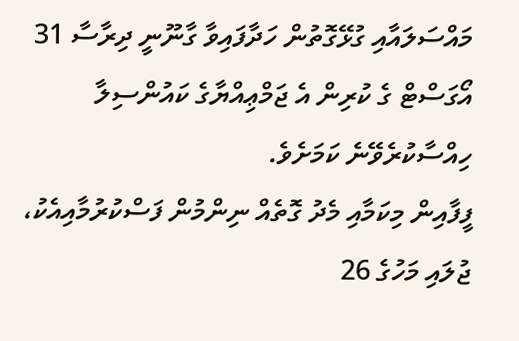މައްސަލައާއި ގުޅޭގޮތުން ހަދާފައިވާ ގާނޫނީ ދިރާސާ 31 އޯގަސްޓް ގެ ކުރިން އެ ޖަމްޢިއްޔާގެ ކައުންސިލާ ހިއްސާކުރެވޭނެ ކަމަށެވެ.
ފީފާއިން މިކަމާއި މެދު ގޮތެއް ނިންމުން ފަސްކުރުމާއިއެކު، ޖުލައި މަހުގެ 26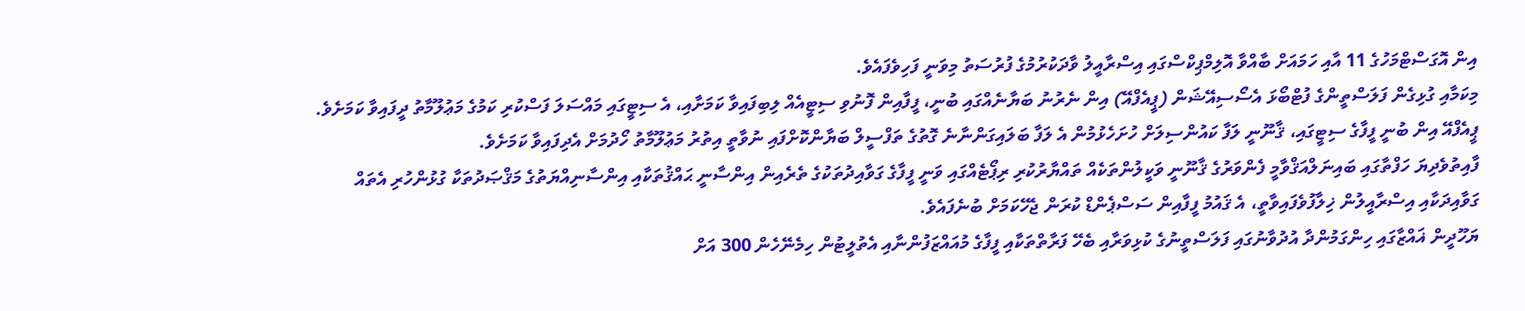އިން އޮގަސްޓްމަހުގެ 11 އާއި ހަމައަށް ބާއްވާ އޮލިމްޕިކްސްގައި އިސްރާއީލު ވާދަކުރުމުގެ ފުރުސަތު މިވަނީ ފަހިވެފައެވެ.
މިކަމާއި ގުޅިގެން ފަލަސްތީންގެ ފުޓްބޯޅަ އެސޯސިއޭޝަން (ޕީއެފްއޭ) އިން ނެރުނު ބަޔާނެއްގައި ބުނީ، ފީފާއިން ފޮނުވި ސިޓީއެއް ލިބިފައިވާ ކަމަށާއި، އެ ސިޓީގައި މައްސަލަ ފަސްކުރި ކަމުގެ މަޢުލޫމާތު ދީފައިވާ ކަމަށެވެ. ޕީއެފްއޭ އިން ބުނީ ފީފާގެ ސިޓީގައި، ޤާނޫނީ ލަފާ ކައުންސިލަށް ހުށަހެޅުމުން އެ ލަފާ ބަލައިގަންނާނެ ގޮތުގެ ތަފްސީލް ބަޔާންކޮށްފައި ނުވާތީ އިތުރު މަޢުލޫމާތު ހޯދުމަށް އެދިފައިވާ ކަމަށެވެ.
ފާއިތުވެދިޔަ ހަފްތާގައި ބައިނަލްއަޤްވާމީ ފެންވަރުގެ ޤާނޫނީ ވަކީލުންތަކެއް ތައްޔާރުކުރި ރިޕޯޓެއްގައި ވަނީ ފީފާގެ ގަވާއިދުތަކުގެ ތެރެއިން އިންސާނީ ޙައްޤުތަކާއި އިންސާނިއްޔަތުގެ މަޤްޞަދުތަކާ ގުޅުންހުރި އެތައް ގަވާއިދަކާއި އިސްރާއީލުން ޚިލާފުވެފައިވާތީ، އެ ޤައުމު ފީފާއިން ސަސްޕެންޑް ކުރަން ޖެހޭކަމަށް ބުނެފައެވެ.
ޔަހޫދީން ޣައްޒާގައި ހިންގަމުންދާ އުދުވާނުގައި ފަލަސްތީނުގެ ކުޅިވަރާއި ބެހޭ ފަރާތްތަކާއި ފީފާގެ މުއައްޒަފުންނާއި އެތުލީޓުން ހިމެނޭހެން 300 އަށް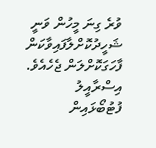ވުރެ ގިނަ މީހުން ވަނީ ޝަހީދުކޮށްލާފައިވާކަން ފާހަގަކޮށްލަން ޖެހެއެވެ.
އިސްރާއީލު ފުޓުބޯޅައިން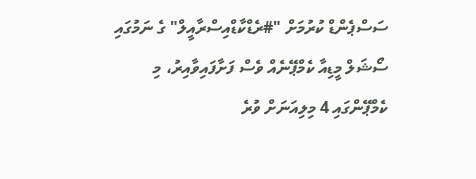ސަސްޕެންޑް ކުރުމަށް "#ރެޑްކާޑްއިސްރާއީލް" ގެ ނަމުގައި ސޯޝަލް މީޑިއާ ކެމްޕޭނެއް ވެސް ފަށާފައިވާއިރު، މި ކެމްޕޭންގައި 4 މިލިއަނަށް ވުރެ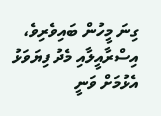ގިނަ މީހުން ބައިވެރިވެ، އިސްރާއީލާއި މެދު ފިޔަވަޅު އެޅުމަށް ވަނީ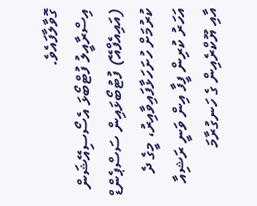ގޮވާލާފައެވެ.
އިސްރާއީލު ފުޓްބޯޅަ އެސޯސިއޭޝަން (އައިއެފްއޭ) ފުޓުބޯޅައިން ސަސްޕެންޑް ކުރުމަށް ހުށަހަޅާފައިވާއިރު، މީގެ ދެ އަހަރު ކުރިން ފީފާ އިން ވަނީ ރަޝިއާ އާއި ޔޫކްރެއިން ގެ ހަނގުރާމަ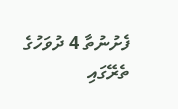ފެށުނުތާ 4 ދުވަހުގެ ތެރޭގައި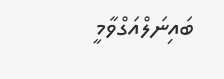ބައިނަލްއަގްވާމީ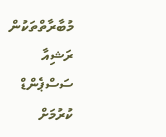މުބާރާތްތަކުން ރަޝިއާ ސަސްޕެންޑް ކުރުމަށް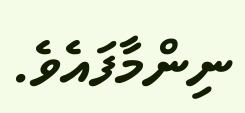ނިންމާފައެވެ.